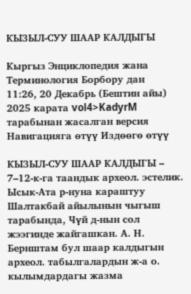КЫЗЫЛ-СУУ ШААР КАЛДЫГЫ

Кыргыз Энциклопедия жана Терминология Борбору дан
11:26, 20 Декабрь (Бештин айы) 2025 карата vol4>KadyrM тарабынан жасалган версия
Навигацияга өтүү Издөөгө өтүү

КЫЗЫЛ-СУУ ШААР КАЛДЫГЫ – 7–12-к-га таандык археол. эстелик. Ысык-Ата р-нуна караштуу Шалтакбай айылынын чыгыш тарабында, Чүй д-нын сол жээгинде жайгашкан. А. Н. Бернштам бул шаар калдыгын археол. табылгалардын ж-а о. кылымдардагы жазма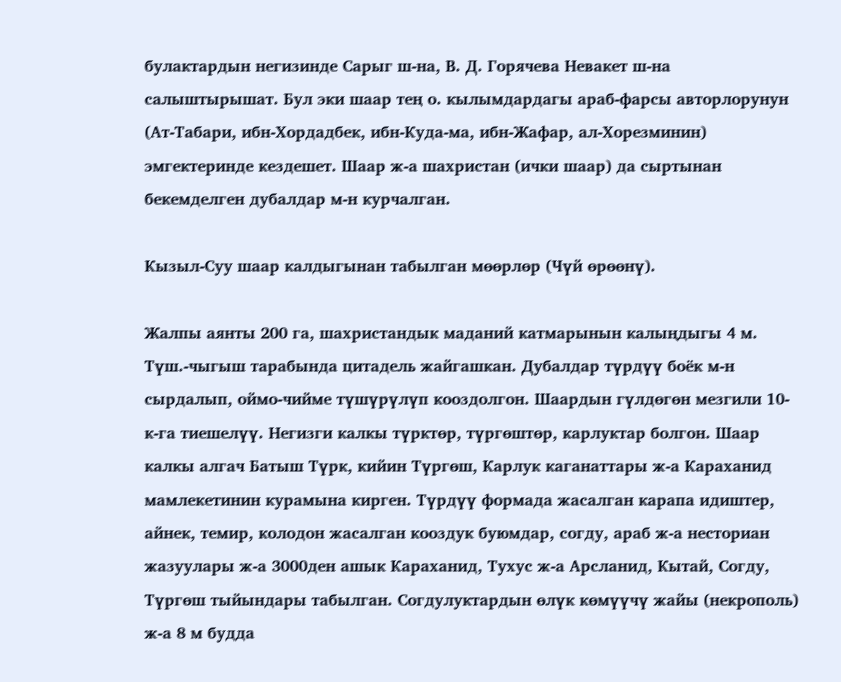булактардын негизинде Сарыг ш-на, В. Д. Горячева Невакет ш-на салыштырышат. Бул эки шаар тең о. кылымдардагы араб-фарсы авторлорунун (Ат-Табари, ибн-Хордадбек, ибн-Куда-ма, ибн-Жафар, ал-Хорезминин) эмгектеринде кездешет. Шаар ж-а шахристан (ички шаар) да сыртынан бекемделген дубалдар м-н курчалган.

Кызыл-Суу шаар калдыгынан табылган мөөрлөр (Чүй өрөөнү).

Жалпы аянты 200 га, шахристандык маданий катмарынын калыңдыгы 4 м. Түш.-чыгыш тарабында цитадель жайгашкан. Дубалдар түрдүү боёк м-н сырдалып, оймо-чийме түшүрүлүп кооздолгон. Шаардын гүлдөгөн мезгили 10-к-га тиешелүү. Негизги калкы түрктөр, түргөштөр, карлуктар болгон. Шаар калкы алгач Батыш Түрк, кийин Түргөш, Карлук каганаттары ж-а Караханид мамлекетинин курамына кирген. Түрдүү формада жасалган карапа идиштер, айнек, темир, колодон жасалган кооздук буюмдар, согду, араб ж-а несториан жазуулары ж-а 3000ден ашык Караханид, Тухус ж-а Арсланид, Кытай, Согду, Түргөш тыйындары табылган. Согдулуктардын өлүк көмүүчү жайы (некрополь) ж-а 8 м будда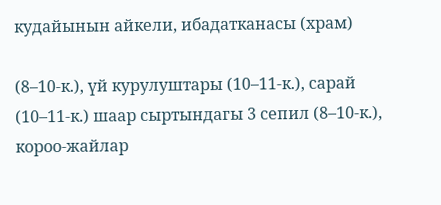кудайынын айкели, ибадатканасы (храм)

(8–10-к.), үй курулуштары (10–11-к.), сарай (10–11-к.) шаар сыртындагы 3 сепил (8–10-к.), короо-жайлар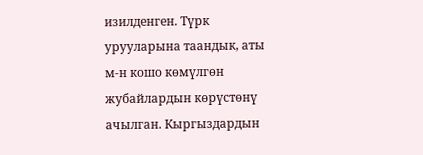изилденген. Түрк урууларына таандык, аты м-н кошо көмүлгөн жубайлардын көрүстөнү ачылган. Кыргыздардын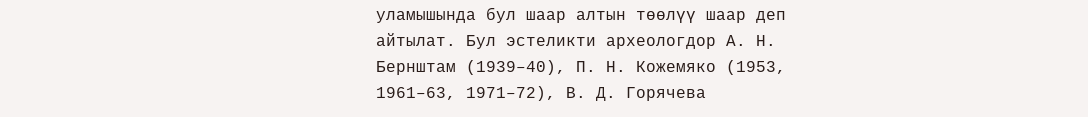уламышында бул шаар алтын төөлүү шаар деп айтылат. Бул эстеликти археологдор А. Н. Бернштам (1939–40), П. Н. Кожемяко (1953, 1961–63, 1971–72), В. Д. Горячева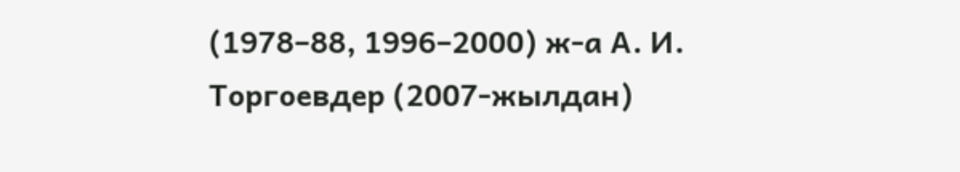(1978–88, 1996–2000) ж-а А. И. Торгоевдер (2007-жылдан)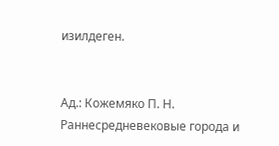изилдеген.


Ад.: Кожемяко П. Н. Раннесредневековые города и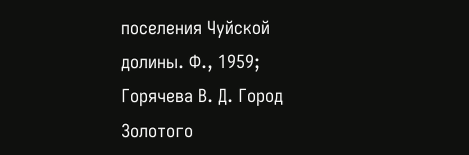поселения Чуйской долины. Ф., 1959; Горячева В. Д. Город Золотого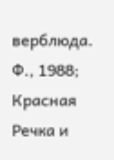верблюда. Ф., 1988; Красная Речка и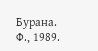Бурана. Ф., 1989.